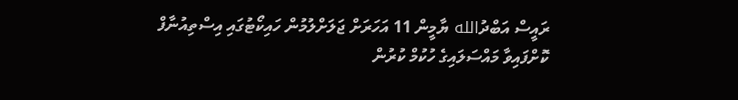ރައީސް އަބްދުالله ޔާމީން 11 އަހަރަށް ޖަލަށްލުމުން ހައިކޯޓުގައި އިސްތިއުނާފް ކޮށްފައިވާ މައްސަލައިގެ ހުކުމް ކުރުން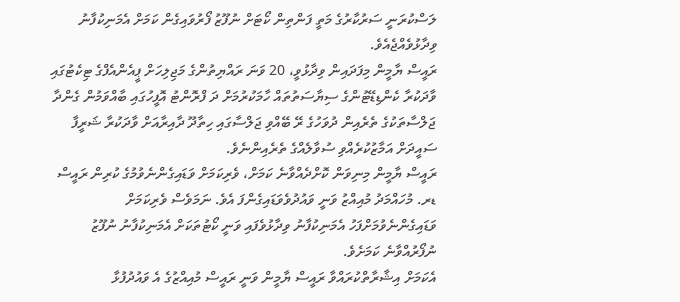ލަސްކުރަނީ ސަރުކާރުގެ މަތީ ފަންތިން ކޯޓަށް ނުފޫޒު ފޯރުވައިގެން ކަމަށް އެމަނިކުފާނު ވިދާޅުވެއްޖެއެވެ.
ރައީސް ޔާމީން މިފަދައިން ވިދާޅުވީ، 20 ވަނަ ރައްޔިތުންގެ މަޖިލިހަށް ޕީއެންއެފްގެ ޓިކެޓުގައި ވާދަކުރާ ކެންޑިޑޭޓުންގެ ސިޔާސަތުތައް ހާމަކުރުމަށް ދަ ފްރޮންޓު އޮފީހުގައި ބާއްވަމުން ގެންދާ ޖަލްސާތަކުގެ ތެރެއިން ދުވަހުގެ ރޭ ބޭއްވި ޖަލްސާގައި ހިތާދޫ ދާއިރާއަށް ވާދަކުރާ ޝަރީފާ ސައީދަށް އަމާޒުކުރެއްވި ސުވާލެއްގެ ތެރެއިންނެވެ.
ރައީސް ޔާމީން މިނިވަން ކޮށްދެއްވާނެ ކަމަށް، ވެރިކަމަށް ވަޑައިގެންނެވުމުގެ ކުރިން ރައީސް ޑރ. މުހައްމަދު މުއިއްޒު ވަނީ ވައުދުވެވަޑައިގެންފަ އެވެ. ނަމަވެސް ވެރިކަމަށް ވަޑައިގެންނެވުމަށްފަހު އެމަނިކުފާނު ވިދާޅުވެފައި ވަނީ ކޯޓުތަކަށް އެމަނިކުފާނު ނުފޫޒު ނުފޯރުއްވާނެ ކަމަށެވެ.
އެކަމަށް އިޝާރާތްކުރައްވާ ރައީސް ޔާމީން ވަނީ ރައީސް މުއިއްޒުގެ އެ ވައުދުފުޅާ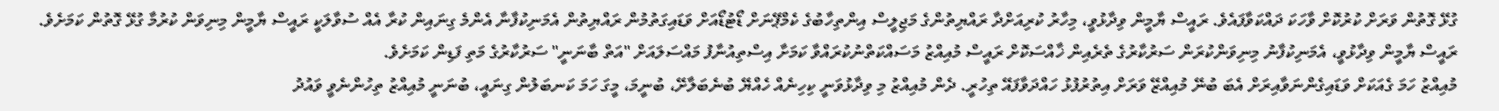ގުޅޭ ގޮތުން ވަރަށް ކުރުކޮށް ވާހަކަ ދައްކަވާފައެވެ. ރައީސް ޔާމީން ވިދާޅުވީ، މިހާރު ކުރިއަށްދާ ރައްޔިތުންގެ މަޖިލީސް އިންތިހާބުގެ ކެމްޕޭނަށް ޑޯޓުޑޯއަށް ވަޑައިގަތުމުން ރައްޔިތުން އެމަނިކުފާނާ އެންމެ ގިނައިން ކުރާ އެއް ސުވާލަކީ ރައީސް ޔާމީން މިނިވަން ކުރުމާ ގުޅޭ ގޮތުން ކަމަށެވެ.
ރައީސް ޔާމީން ވިދާޅުވީ، އެމަނިކުފާނު މިނިވަންކުރަން ސަރުކާރުގެ ތެރެއިން ޚާއްސަކޮށް ރައީސް މުއިއްޒު މަސައްކަތްނުކުރައްވާ ކަމަށާ އިސްތިއުނާފު މައްސަލައަށް "އަތް ބާނަނީ" ސަރުކާރުގެ މަތި ފަޑިން ކަމަށެވެ.
މުއިއްޒު ހަމަ ގެއަކަށް ވަޑައިގެންނަވާއިރަށް އެބަ ބުނޭ މުއިއްޒޭ ވަރަށް އިތުރުފުޅު ހައްދަވާފައޭ ތިހުރީ. ދެން މުއިއްޒު މި ވިދާޅުވަނީ ކިހިނެއް ހެއްޔޭ ބުނެބަލާށޭ، ބުނީމަ، މީގަ ހަމަ ކަނބަލުން ގިނައީ، ބުނަނީ މުއިއްޒު ތިހުންނެވީ ވައުދު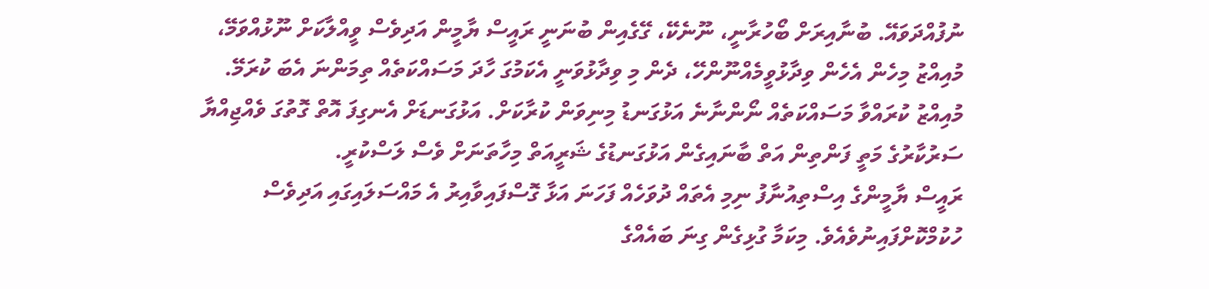ނުފުއްދަވައޭ. ބުނާއިރަށް ބޯހުރާނީ، ނޫނެކޭ، ގޭގެއިން ބުނަނީ ރައީސް ޔާމީން އަދިވެސް ވީއްލާކަށް ނޫޅުއްވަމޭ، މުއިއްޒު މިހެން އެހެން ވިދާޅުވީމެއްނޫންހޭ، ދެން މި ވިދާޅުވަނީ އެކަމުގަ ހާދަ މަސައްކަތެއް ތިމަންނަ އެބަ ކުރަމޭ. މުއިއްޒު ކުރައްވާ މަސައްކަތެއް ނޯންނާނެ އަޅުގަނޑު މިނިވަން ކުރާކަށް. އަޅުގަނޑަށް އެނގިފަ އޮތް ގޮތުގަ ވެއްޖިއްޔާ ސަރުކާރުގެ މަތީ ފަންތިން އަތް ބާނައިގެން އަޅުގަނޑުގެ ޝަރީއަތް މިހާތަނަށް ވެސް ލަސްކުރީ.
ރައީސް ޔާމީންގެ އިސްތިއުނާފު ނިމި އެތައް ދުވަހެއް ފަހަނަ އަޅާ ގޮސްފައިވާއިރު އެ މައްސަލައިގައި އަދިވެސް ހުކުމްކޮށްފައިނުވެއެވެ. މިކަމާ ގުޅިގެން ގިނަ ބައެއްގެ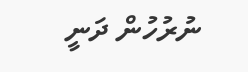ނުރުހުން ދަނީ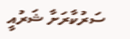ސަރުކާރަށާ ޝަރުއީ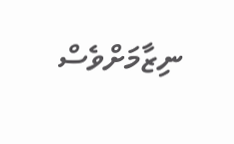ނިޒާމަށްވެސް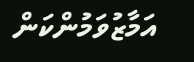އަމާޒުވަމުންކަން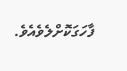ފާހަގަކޮށްލެވެއެވެ.